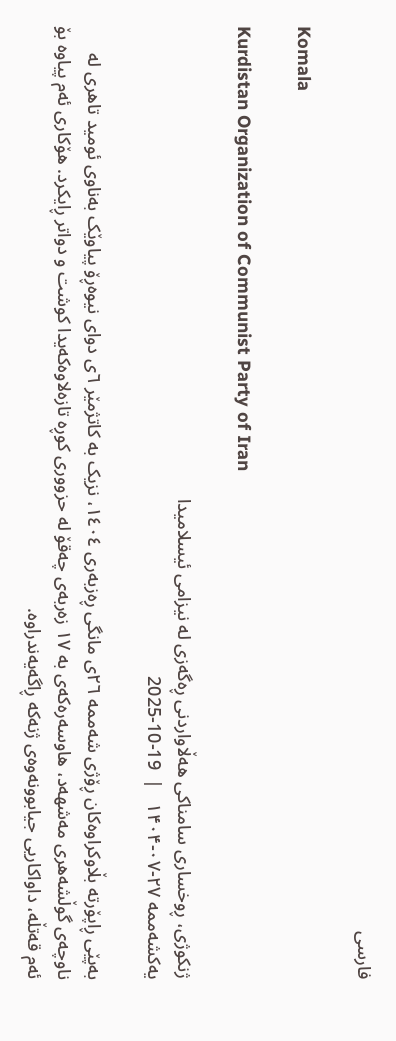فارسی

Komala

Kurdistan Organization of Communist Party of Iran

ژنکوژی، ڕوخساری سامناکی هەڵاواردنی ڕەگەزی لە نیزامی ئیسلامیدا
یەکشەممە ۲۷-۰۷-۱۴۰۴   |  19-10-2025

بەپێی ڕاپۆرتە بڵاوکراوەکان ڕۆژی شەممە ٢٦ی مانگی ڕەزبەری ١٤٠٤، نزیک بە کاتژمێر ٦ی دوای نیوەڕۆ پیاوێک بەناوی ئومید تاهری لە ناوچەی گوڵشەهری مەشهەد، هاوسەرەکەی بە ١٧ زەربەی چەقۆ لە حزووری کوڕە تازەلاوەکەیدا کوشت و دواتر ڕایکرد. هۆکاری ئەم پیاوە بۆ ئەم قەتڵە، داواکاریی جیابوونەوەی ژنەکە ڕاگەیەندراوە.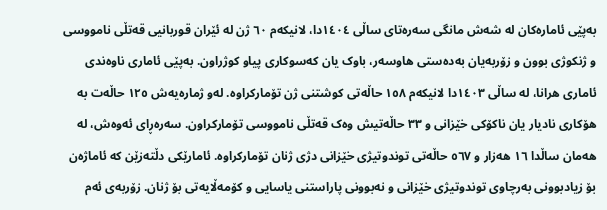بەپێی ئامارەکان لە شەش مانگی سەرەتای ساڵی ١٤٠٤دا، لانیکەم ٦٠ ژن لە ئێران قوربانیی قەتڵی نامووسی و ژنکوژی بوون و زۆربەیان بەدەستی هاوسەر، باوک یان کەسوکاری پیاو کوژراون. بەپێی ئاماری ناوەندی ئاماری هرانا، لە ساڵی ١٤٠٣دا لانیکەم ١٥٨ حاڵەتی کوشتنی ژن تۆمارکراوە. لەو ژمارەیەش ١٢٥ حاڵەت بە هۆکاری نادیار یان ناکۆکی خێزانی و ٣٣ حاڵەتیش وەک قەتڵی نامووسی تۆمارکراون. سەرەڕای ئەوەش، لە هەمان ساڵدا ١٦ هەزار و ٥٦٧ حاڵەتی توندوتیژی خێزانی دژی ژنان تۆمارکراوە. ئامارێکی دڵتەزێن کە ئاماژەن بۆ زیادبوونی بەرچاوی توندوتیژی خێزانی و نەبوونی پاراستنی یاسایی و کۆمەڵایەتی بۆ ژنان. زۆربەی ئەم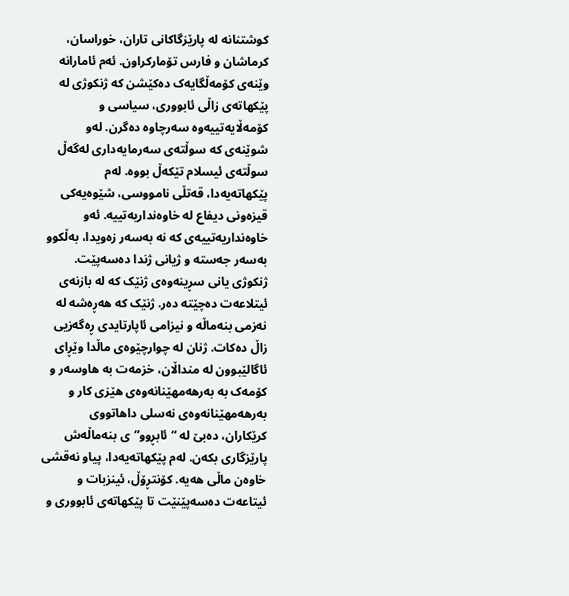کوشتنانە لە پارێزگاکانی تاران، خوراسان، کرماشان و فارس تۆمارکراون. ئەم ئامارانە وێنەی کۆمەڵگایەک دەکێشن کە ژنکوژی لە پێکهاتەی زاڵی ئابووری، سیاسی و کۆمەڵایەتییەوە سەرچاوە دەگرن. لەو شوێنەی کە سوڵتەی سەرمایەداری لەگەڵ سوڵتەی ئیسلام تێکەڵ بووە. لەم پێکهاتەیەدا، قەتڵی نامووسی، شێوەیەکی قیزەونی دیفاع لە خاوەنداریەتییە. ئەو خاوەنداریەتییەی کە نە بەسەر زەویدا، بەڵکوو بەسەر جەستە و ژیانی ژندا دەسەپێت. ژنکوژی یانی سڕینەوەی ژنێک کە لە بازنەی ئیتلاعەت دەچێتە دەر. ژنێک کە هەڕەشە لە نەزمی بنەماڵە و نیزامی ئاپارتایدی ڕەگەزیی زاڵ دەکات. ژنان لە چوارچێوەی ماڵدا وێڕای ئاگالێبوون لە منداڵان، خزمەت بە هاوسەر و کۆمەک بە بەرهەمهێنانەوەی هێزی کار و بەرهەمهێنانەوەی نەسلی داهاتووی کرێکاران، دەبێ لە “ئابڕوو”ی بنەماڵەش پارێزگاری بکەن. لەم پێکهاتەیەدا، پیاو نەقشی خاوەن ماڵی هەیە. کۆنتڕۆڵ، ئینزبات و ئیتاعەت دەسەپێنێت تا پێکهاتەی ئابووری و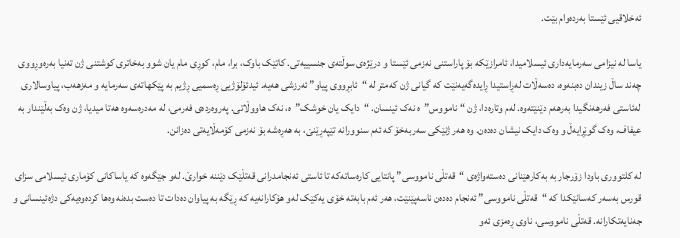ئەخلاقیی ئێستا بەردەوام بێت.

یاسا لە نیزامی سەرمایەداری ئیسلامیدا، ئامرازێکە بۆ پاراستنی نەزمی ئێستا و درێژەی سوڵتەی جنسییەتی. کاتێک باوک، برا، مام، کوڕی مام یان شوو بەخاتری کوشتنی ژن تەنیا بەرەوڕووی چەند ساڵ زیندان دەبنەوە، دەسەڵات لەڕاستیدا ڕایدەگەیەنێت کە گیانی ژن کەمتر لە “ئابڕووی پیاو” ئەرزشی هەیە. ئیدئۆلۆژیی ڕەسمیی ڕژیم بە پێکهاتەی سەرمایە و مەزهەب، پیاوسالاری لەئاستی فەرهەنگیدا بەرهەم دێنێتەوە. لەم وتارەدا، ژن “نامووس”ە نەک ئینسان. “دایک یان خوشک”ە، نەک هاووڵاتی. پەروەردەی فەرمی، لە مەدرەسەوە هەتا میدیا، ژن وەک بەڵێندار بە عیفاف، وەک گوێڕایەڵ و وەک دایک نیشان دەدەن. وە هەر ژنێکی سەربەخۆ کە ئەم سنوورانە تێپەڕێنێ، بە هەڕەشە بۆ نەزمی کۆمەڵایەتی دەزانن.

لە کلتووری باودا زۆرجار بە بەکارهێنانی دەستەواژەی “قەتڵی نامووسی” پانتایی کارەساتەکە تا ئاستی ئەنجامدرانی قەتڵێک دێننە خوارێ. لەو جێگەوە کە یاساکانی کۆماری ئیسلامی سزای قورس بەسەر کەسانێکدا کە “قەتڵی نامووسی” ئەنجام دەدەن ناسەپێنێت، هەر ئەم بابەتە خۆی یەکێک لەو هۆکارانەیە کە ڕێگە بە پیاوان دەدات تا دەست بدەنە وەها کردەوەیەکی دژەئینسانی و جەنایەتکارانە. قەتڵی نامووسی، ناوی ڕەمزی ئەو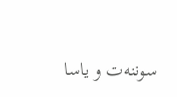سوننەت و یاسا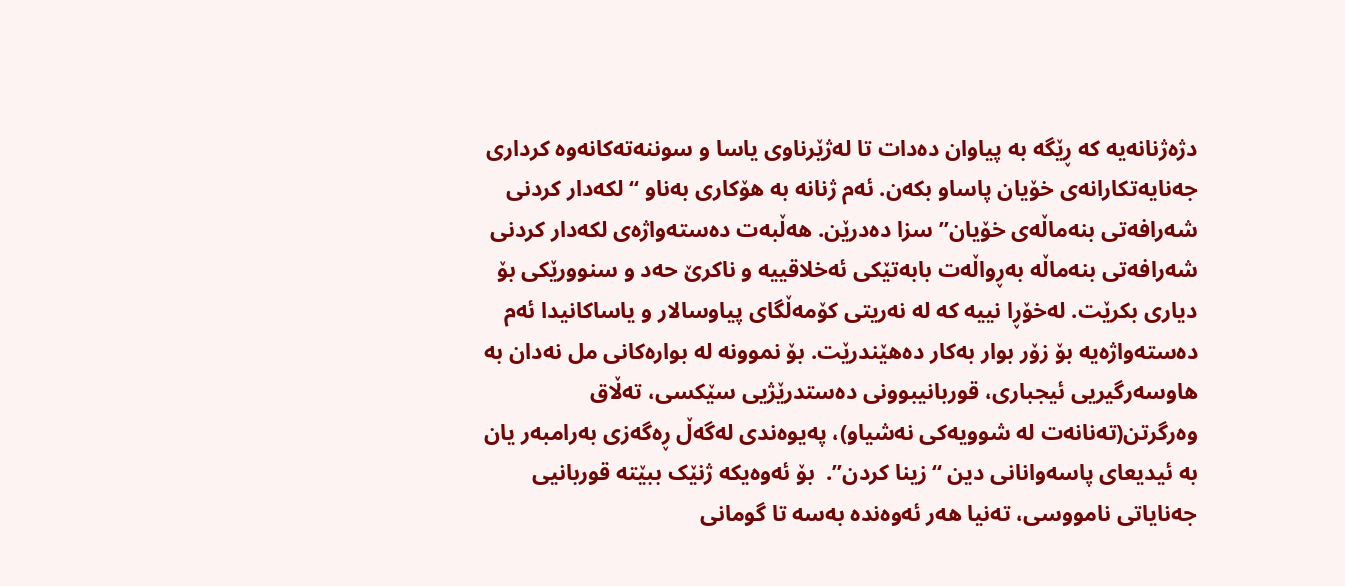دژەژنانەیە کە ڕێگە بە پیاوان دەدات تا لەژێرناوی یاسا و سوننەتەکانەوە کرداری جەنایەتکارانەی خۆیان پاساو بکەن. ئەم ژنانە بە هۆکاری بەناو “لکەدار کردنی شەرافەتی بنەماڵەی خۆیان” سزا دەدرێن. هەڵبەت دەستەواژەی لکەدار کردنی شەرافەتی بنەماڵە بەڕواڵەت بابەتێکی ئەخلاقییە و ناکرێ حەد و سنوورێکی بۆ دیاری بکرێت. لەخۆڕا نییە کە لە نەریتی کۆمەڵگای پیاوسالار و یاساکانیدا ئەم دەستەواژەیە بۆ زۆر بوار بەکار دەهێندرێت. بۆ نموونە لە بوارەکانی مل نەدان بە هاوسەرگیریی ئیجباری، قوربانیبوونی دەستدرێژیی سێکسی، تەڵاق وەرگرتن(تەنانەت لە شوویەکی نەشیاو)، پەیوەندی لەگەڵ ڕەگەزی بەرامبەر یان بە ئیدیعای پاسەوانانی دین “زینا کردن”.  بۆ ئەوەیکە ژنێک ببێتە قوربانیی جەنایاتی نامووسی، تەنیا هەر ئەوەندە بەسە تا گومانی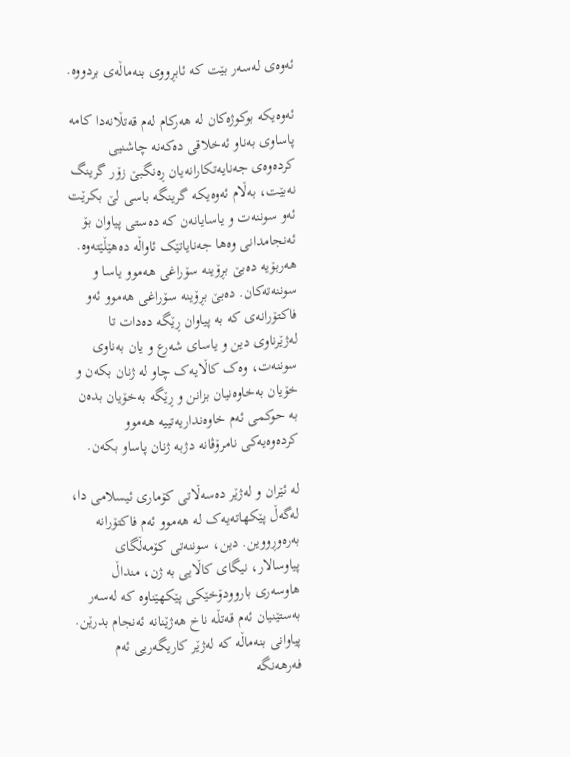ئەوەی لەسەر بێت کە ئابڕووی بنەماڵەی بردووە.

ئەوەیکە بوکوژەکان لە هەرکام لەم قەتڵانەدا کامە پاساوی بەناو ئەخلاقی دەکەنە چاشنیی کردەوەی جەنایەتکارانەیان ڕەنگبێ زۆر گرینگ نەبێت، بەڵام ئەوەیکە گرینگە باسی لێ بکرێت  ئەو سوننەت و یاسایانەن کە دەستی پیاوان بۆ ئەنجامدانی وەها جەنایاتێک ئاواڵە دەهێڵێتەوە. هەربۆیە دەبێ بڕۆینە سۆراغی هەموو یاسا و سوننەتەکان. دەبێ بڕۆینە سۆراغی هەموو ئەو فاکتۆرانەی کە بە پیاوان ڕێگە دەدات تا لەژێرناوی دین و یاسای شەرع و یان بەناوی سوننەت، وەک کاڵایەک چاو لە ژنان بکەن و خۆیان بەخاوەنیان بزانن و ڕێگە بەخۆیان بدەن بە حوکمی ئەم خاوەنداریەتییە هەموو کردەوەیەکی نامرۆڤانە دژبە ژنان پاساو بکەن.

لە ئێران و لەژێر دەسەڵاتی کۆماری ئیسلامی دا، لەگەڵ پێکهاتەیەک لە هەموو ئەم فاکتۆرانە بەرەوڕووین. دین، سوننەتی کۆمەڵگای پیاوسالار، نیگای کاڵایی بە ژن، منداڵ هاوسەری باروودۆخێکی پێکهێناوە کە لەسەر بەستێنیان ئەم قەتڵە ناخ هەژێنانە ئەنجام بدرێن. پیاوانی بنەماڵە کە لەژێر کاریگەریی ئەم فەرهەنگە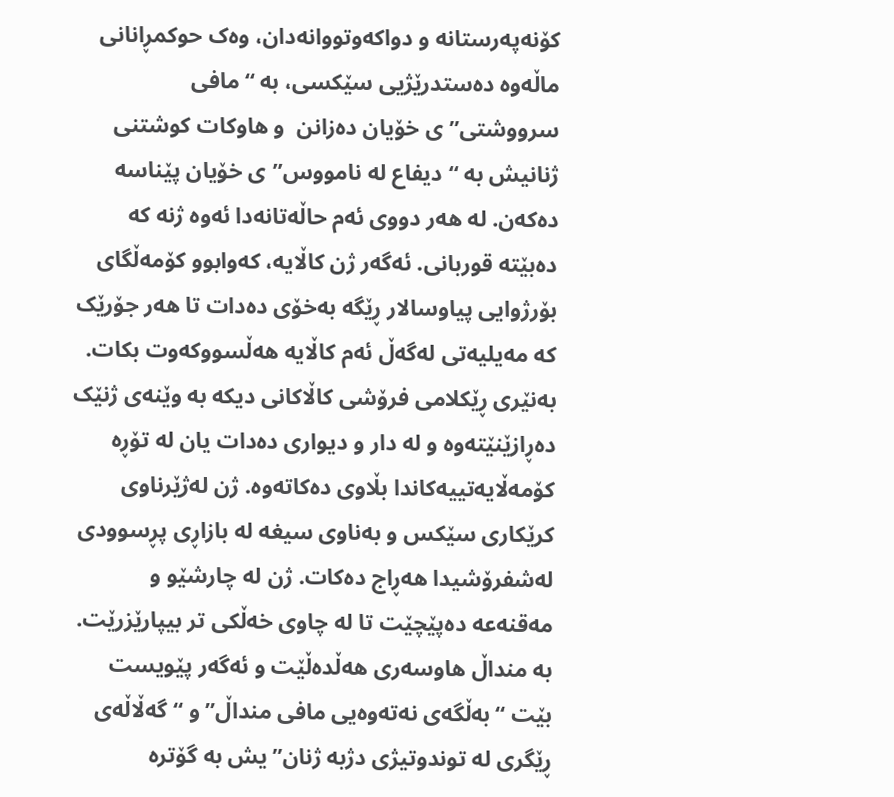کۆنەپەرستانە و دواکەوتووانەدان، وەک حوکمڕانانی ماڵەوە دەستدرێژیی سێکسی، بە “مافی سرووشتی”ی خۆیان دەزانن  و هاوکات کوشتنی ژنانیش بە “دیفاع لە نامووس”ی خۆیان پێناسە دەکەن. لە هەر دووی ئەم حاڵەتانەدا ئەوە ژنە کە دەبێتە قوربانی. ئەگەر ژن کاڵایە، کەوابوو کۆمەڵگای بۆرژوایی پیاوسالار ڕێگە بەخۆی دەدات تا هەر جۆرێک کە مەیلیەتی لەگەڵ ئەم کاڵایە هەڵسووکەوت بکات. بەنێری ڕێکلامی فرۆشی کاڵاکانی دیکە بە وێنەی ژنێک دەڕازێنێتەوە و لە دار و دیواری دەدات یان لە تۆڕە کۆمەڵایەتییەکاندا بڵاوی دەکاتەوە. ژن لەژێرناوی کرێکاری سێکس و بەناوی سیغە لە بازاڕی پڕسوودی لەشفرۆشیدا هەڕاج دەکات. ژن لە چارشێو و مەقنەعە دەپێچێت تا لە چاوی خەڵکی تر بیپارێزرێت. بە منداڵ هاوسەری هەڵدەڵێت و ئەگەر پێویست بێت “بەڵگەی نەتەوەیی مافی منداڵ” و “گەڵاڵەی ڕێگری لە توندوتیژی دژبە ژنان”یش بە گۆترە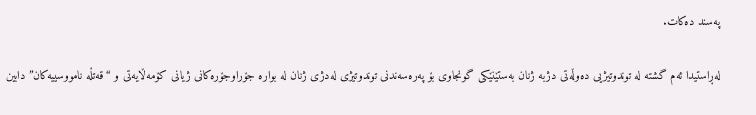پەسند دەکات.

لەڕاستیدا ئەم گشتە لە توندوتیژیی دەوڵەتی دژبە ژنان بەستێنێکی گونجاوی بۆ پەرەسەندنی توندوتیژی لەدژی ژنان لە بوارە جۆراوجۆرەکانی ژیانی کۆمەڵایەتی و “قەتڵە نامووسییەکان” دابین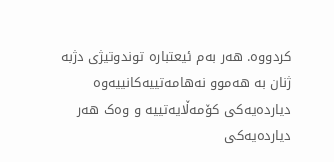کردووە. هەر بەم ئیعتبارە توندوتیژی دژبە ژنان بە هەموو نەهامەتییەکانییەوە دیاردەیەکی کۆمەڵایەتییە و وەک هەر دیاردەیەکی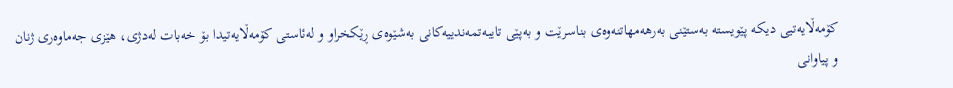کۆمەڵایەتیی دیکە پێویستە بەستێنی بەرهەمهاتنەوەی بناسرێت و بەپێی تایبەتمەندییەکانی بەشێوەی ڕێکخراو و لەئاستی کۆمەڵایەتیدا بۆ خەبات لەدژی، هێزی جەماوەری ژنان و پیاوانی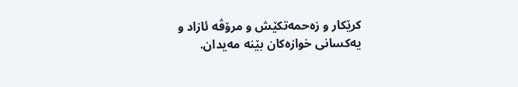کرێکار و زەحمەتکێش و مرۆڤە ئازاد و یەکسانی خوازەکان بێنە مەیدان.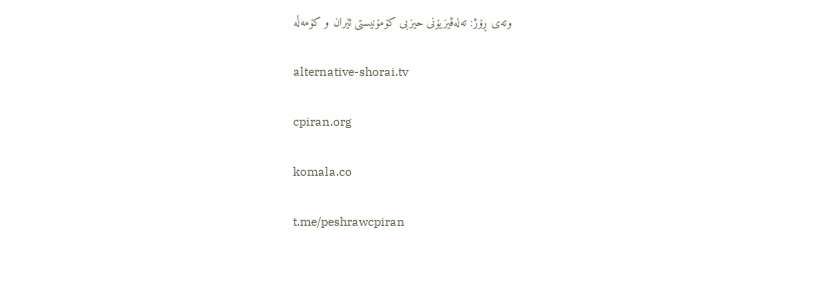وتەی ڕۆژ: تەلەڤیزیۆنی حیزبی کۆمۆنیستی ئێران و کۆمەڵە

alternative-shorai.tv

cpiran.org

komala.co

t.me/peshrawcpiran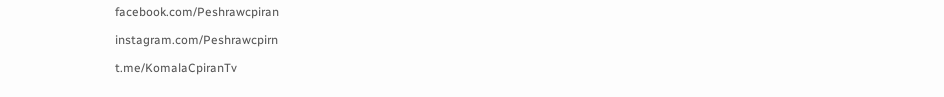facebook.com/Peshrawcpiran

instagram.com/Peshrawcpirn

t.me/KomalaCpiranTv